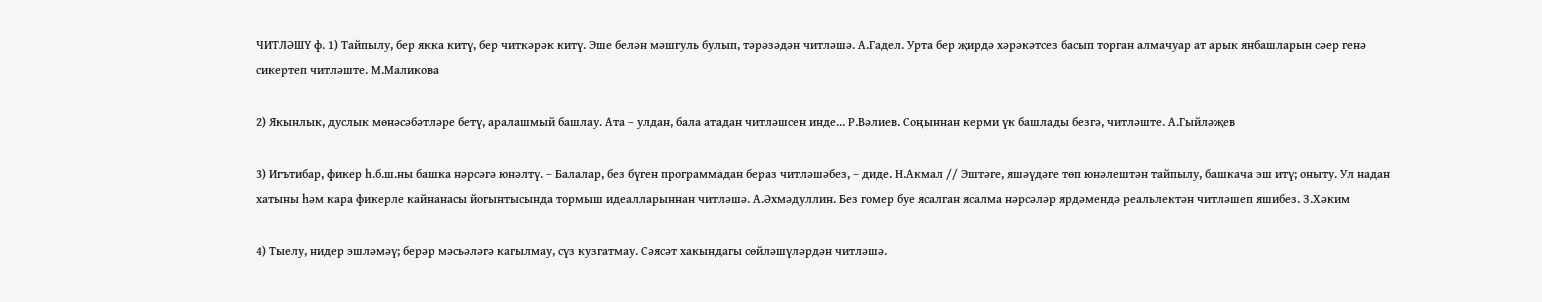ЧИТЛӘШҮ ф. 1) Тайпылу, бер якка китү, бер читкәрәк китү. Эше белән мәшгуль булып, тәрәзәдән читләшә. А.Гадел. Урта бер җирдә хәрәкәтсез басып торган алмачуар ат арык янбашларын сәер генә сикертеп читләште. М.Маликова

2) Якынлык, дуслык мөнәсәбәтләре бетү, аралашмый башлау. Ата – улдан, бала атадан читләшсен инде... Р.Вәлиев. Соңыннан керми үк башлады безгә, читләште. А.Гыйләҗев

3) Игътибар, фикер һ.б.ш.ны башка нәрсәгә юнәлтү. – Балалар, без бүген программадан бераз читләшәбез, – диде. Н.Акмал // Эштәге, яшәүдәге төп юнәлештән тайпылу, башкача эш итү; оныту. Ул надан хатыны һәм кара фикерле кайнанасы йогынтысында тормыш идеалларыннан читләшә. А.Әхмәдуллин. Без гомер буе ясалган ясалма нәрсәләр ярдәмендә реальлектән читләшеп яшибез. З.Хәким

4) Тыелу, нидер эшләмәү; берәр мәсьәләгә кагылмау, сүз кузгатмау. Сәясәт хакындагы сөйләшүләрдән читләшә.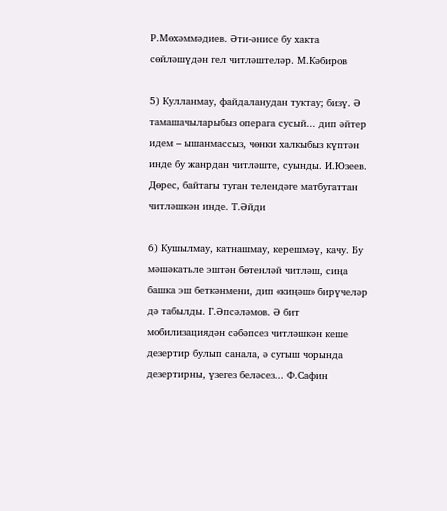Р.Мөхәммәдиев. Әти-әнисе бу хакта сөйләшүдән гел читләштеләр. М.Кәбиров

5) Кулланмау, файдаланудан туктау; бизү. Ә тамашачыларыбыз операга сусый... дип әйтер идем – ышанмассыз, чөнки халкыбыз күптән инде бу жанрдан читләште, суынды. И.Юзеев. Дөрес, байтагы туган телендәге матбугаттан читләшкән инде. Т.Әйди

6) Кушылмау, катнашмау, керешмәү, качу. Бу мәшәкатьле эштән бөтенләй читләш, сиңа башка эш беткәнмени, дип «киңәш» бирүчеләр дә табылды. Г.Әпсәләмов. Ә бит мобилизациядән сәбәпсез читләшкән кеше дезертир булып санала, ә сугыш чорында дезертирны, үзегез беләсез... Ф.Сафин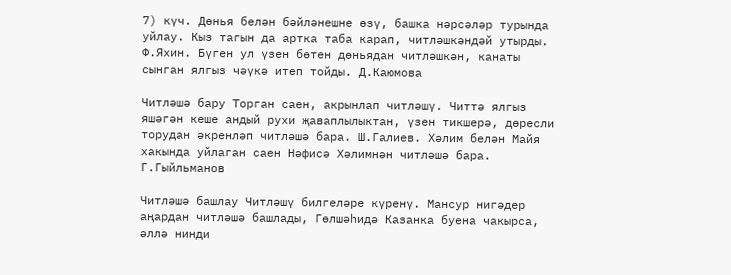7) күч. Дөнья белән бәйләнешне өзү, башка нәрсәләр турында уйлау. Кыз тагын да артка таба карап, читләшкәндәй утырды. Ф.Яхин. Бүген ул үзен бөтен дөньядан читләшкән, канаты сынган ялгыз чәүкә итеп тойды. Д.Каюмова

Читләшә бару Торган саен, акрынлап читләшү. Читтә ялгыз яшәгән кеше андый рухи җаваплылыктан, үзен тикшерә, дөресли торудан әкренләп читләшә бара. Ш.Галиев. Хәлим белән Майя хакында уйлаган саен Нәфисә Хәлимнән читләшә бара. Г.Гыйльманов

Читләшә башлау Читләшү билгеләре күренү. Мансур нигәдер аңардан читләшә башлады, Гөлшәһидә Казанка буена чакырса, әллә нинди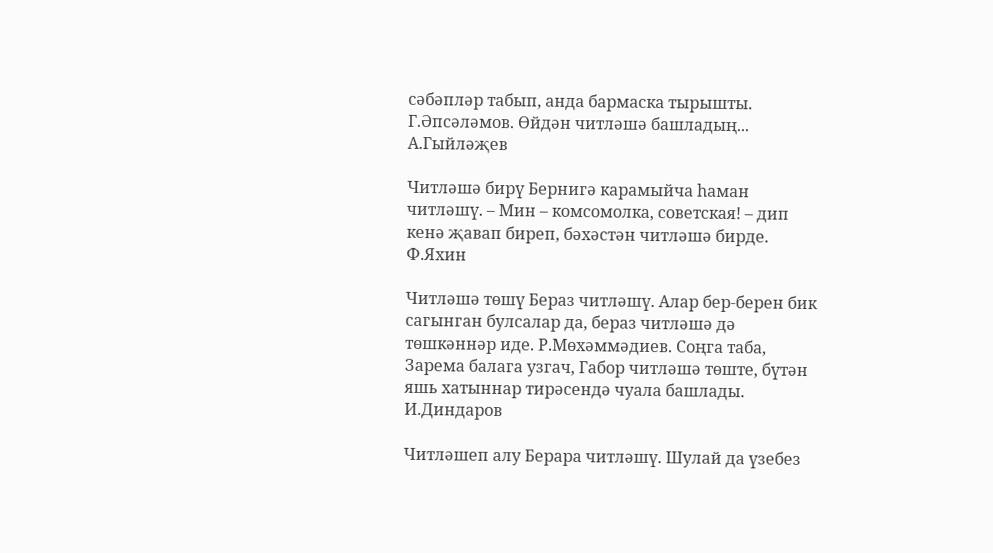сәбәпләр табып, анда бармаска тырышты. Г.Әпсәләмов. Өйдән читләшә башладың... А.Гыйләҗев

Читләшә бирү Бернигә карамыйча һаман читләшү. – Мин – комсомолка, советская! – дип кенә җавап биреп, бәхәстән читләшә бирде. Ф.Яхин

Читләшә төшү Бераз читләшү. Алар бер-берен бик сагынган булсалар да, бераз читләшә дә төшкәннәр иде. Р.Мөхәммәдиев. Соңга таба, Зарема балага узгач, Габор читләшә төште, бүтән яшь хатыннар тирәсендә чуала башлады. И.Диндаров

Читләшеп алу Берара читләшү. Шулай да үзебез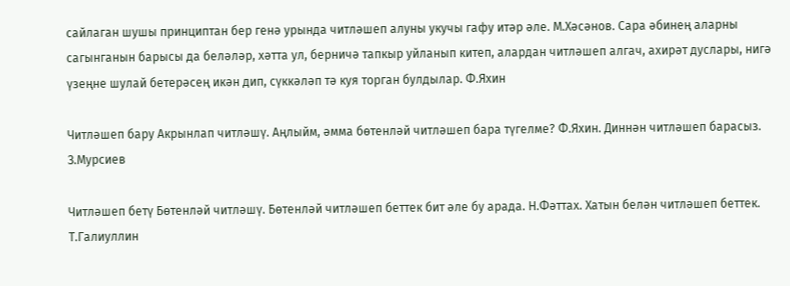сайлаган шушы принциптан бер генә урында читләшеп алуны укучы гафу итәр әле. М.Хәсәнов. Сара әбинең аларны сагынганын барысы да беләләр, хәтта ул, берничә тапкыр уйланып китеп, алардан читләшеп алгач, ахирәт дуслары, нигә үзеңне шулай бетерәсең икән дип, сүккәләп тә куя торган булдылар. Ф.Яхин

Читләшеп бару Акрынлап читләшү. Аңлыйм, әмма бөтенләй читләшеп бара түгелме? Ф.Яхин. Диннән читләшеп барасыз. З.Мурсиев

Читләшеп бетү Бөтенләй читләшү. Бөтенләй читләшеп беттек бит әле бу арада. Н.Фәттах. Хатын белән читләшеп беттек. Т.Галиуллин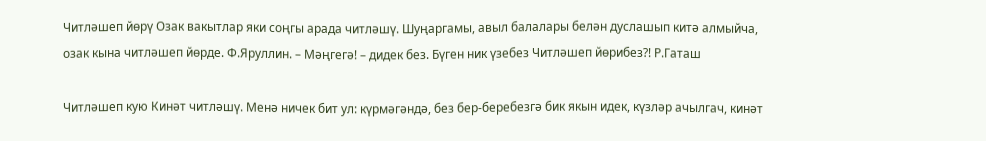Читләшеп йөрү Озак вакытлар яки соңгы арада читләшү. Шуңаргамы, авыл балалары белән дуслашып китә алмыйча, озак кына читләшеп йөрде. Ф.Яруллин. – Мәңгегә! – дидек без. Бүген ник үзебез Читләшеп йөрибез?! Р.Гаташ

Читләшеп кую Кинәт читләшү. Менә ничек бит ул: күрмәгәндә, без бер-беребезгә бик якын идек, күзләр ачылгач, кинәт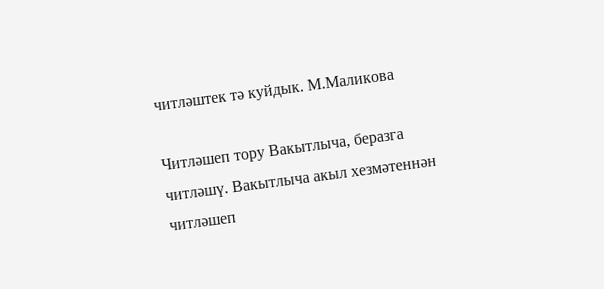читләштек тә куйдык. М.Маликова

Читләшеп тору Вакытлыча, беразга читләшү. Вакытлыча акыл хезмәтеннән читләшеп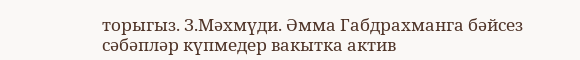торыгыз. З.Мәхмүди. Әмма Габдрахманга бәйсез сәбәпләр күпмедер вакытка актив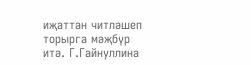иҗаттан читләшеп торырга мәҗбүр итә. Г.Гайнуллина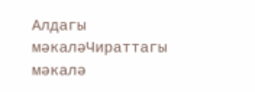Алдагы мәкаләЧираттагы мәкалә